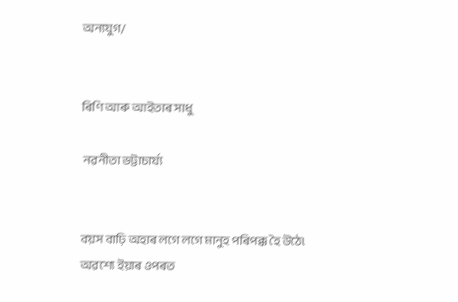অন্যযুগ/


ৰিণি আৰু আইতাৰ সাধু

 নৱনীতা ভট্টাচাৰ্য্য


বয়স বাঢ়ি অহাৰ লগে লগে মানুহ পৰিপক্ক হৈ উঠে৷ অৱশ্যে ইয়াৰ ওপৰত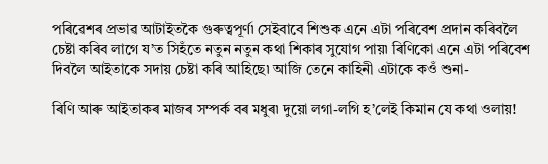পৰিৱেশৰ প্রভাৱ আটাইতকৈ গুৰুত্বপূৰ্ণ৷ সেইবাবে শিশুক এনে এটা পৰিবেশ প্ৰদান কৰিবলৈ চেষ্টা কৰিব লাগে য’ত সিহঁতে নতুন নতুন কথা শিকাৰ সুযোগ পায়৷ ৰিণিকো এনে এটা পৰিবেশ দিবলৈ আইতাকে সদায় চেষ্টা কৰি আহিছে৷ আজি তেনে কাহিনী এটাকে কওঁ শুনা-

ৰিণি আৰু আইতাকৰ মাজৰ সম্পৰ্ক বৰ মধুৰ৷ দুয়ো লগা-লগি হ’লেই কিমান যে কথা ওলায়!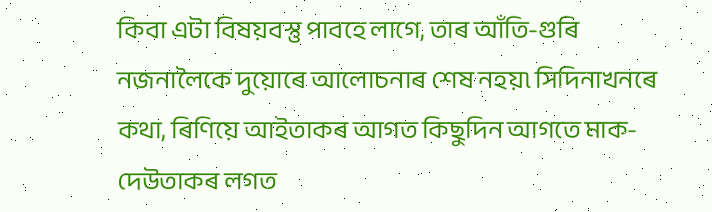কিবা এটা বিষয়বস্তু পাবহে লাগে, তাৰ আঁতি-গুৰি নজনালৈকে দুয়োৰে আলোচনাৰ শেষ নহয়৷ সিদিনাখনৰে কথা, ৰিণিয়ে আইতাকৰ আগত কিছুদিন আগতে মাক-দেউতাকৰ লগত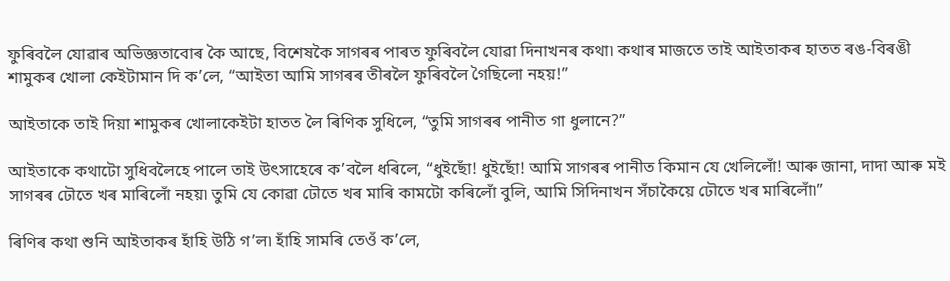ফুৰিবলৈ যোৱাৰ অভিজ্ঞতাবোৰ কৈ আছে, বিশেষকৈ সাগৰৰ পাৰত ফুৰিবলৈ যোৱা দিনাখনৰ কথা৷ কথাৰ মাজতে তাই আইতাকৰ হাতত ৰঙ-বিৰঙী শামুকৰ খোলা কেইটামান দি ক’লে, “আইতা আমি সাগৰৰ তীৰলৈ ফুৰিবলৈ গৈছিলো নহয়!”

আইতাকে তাই দিয়া শামুকৰ খোলাকেইটা হাতত লৈ ৰিণিক সুধিলে, “তুমি সাগৰৰ পানীত গা ধুলানে?”

আইতাকে কথাটো সুধিবলৈহে পালে তাই উৎসাহেৰে ক’বলৈ ধৰিলে, “ধুইছোঁ! ধুইছোঁ! আমি সাগৰৰ পানীত কিমান যে খেলিলোঁ! আৰু জানা, দাদা আৰু মই সাগৰৰ ঢৌতে খৰ মাৰিলোঁ নহয়৷ তুমি যে কোৱা ঢৌতে খৰ মাৰি কামটো কৰিলোঁ বুলি, আমি সিদিনাখন সঁচাকৈয়ে ঢৌতে খৰ মাৰিলোঁ৷”

ৰিণিৰ কথা শুনি আইতাকৰ হাঁহি উঠি গ’ল৷ হাঁহি সামৰি তেওঁ ক’লে,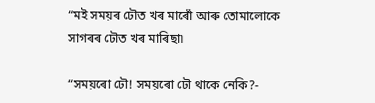“মই সময়ৰ ঢৌত খৰ মাৰোঁ আৰু তোমালোকে সাগৰৰ ঢৌত খৰ মাৰিছা৷

“সময়ৰো ঢৌ! সময়ৰো ঢৌ থাকে নেকি?-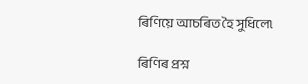ৰিণিয়ে আচৰিত হৈ সুধিলে৷

ৰিণিৰ প্ৰশ্ন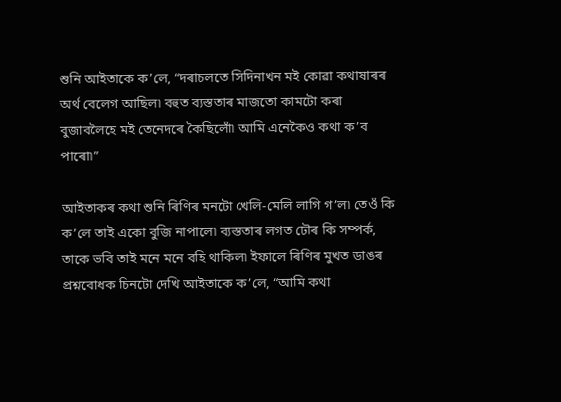শুনি আইতাকে ক’লে, “দৰাচলতে সিদিনাখন মই কোৱা কথাষাৰৰ অৰ্থ বেলেগ আছিল৷ বহুত ব্যস্ততাৰ মাজতো কামটো কৰা বুজাবলৈহে মই তেনেদৰে কৈছিলোঁ৷ আমি এনেকৈও কথা ক’ব পাৰো৷”

আইতাকৰ কথা শুনি ৰিণিৰ মনটো খেলি-মেলি লাগি গ’ল৷ তেওঁ কি ক’লে তাই একো বুজি নাপালে৷ ব্যস্ততাৰ লগত ঢৌৰ কি সম্পর্ক, তাকে ভবি তাই মনে মনে বহি থাকিল৷ ইফালে ৰিণিৰ মুখত ডাঙৰ প্ৰশ্নবোধক চিনটো দেখি আইতাকে ক’লে, “আমি কথা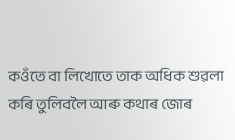কওঁতে বা লিখোতে তাক অধিক শুৱলা কৰি তুলিবলৈ আৰু কথাৰ জোৰ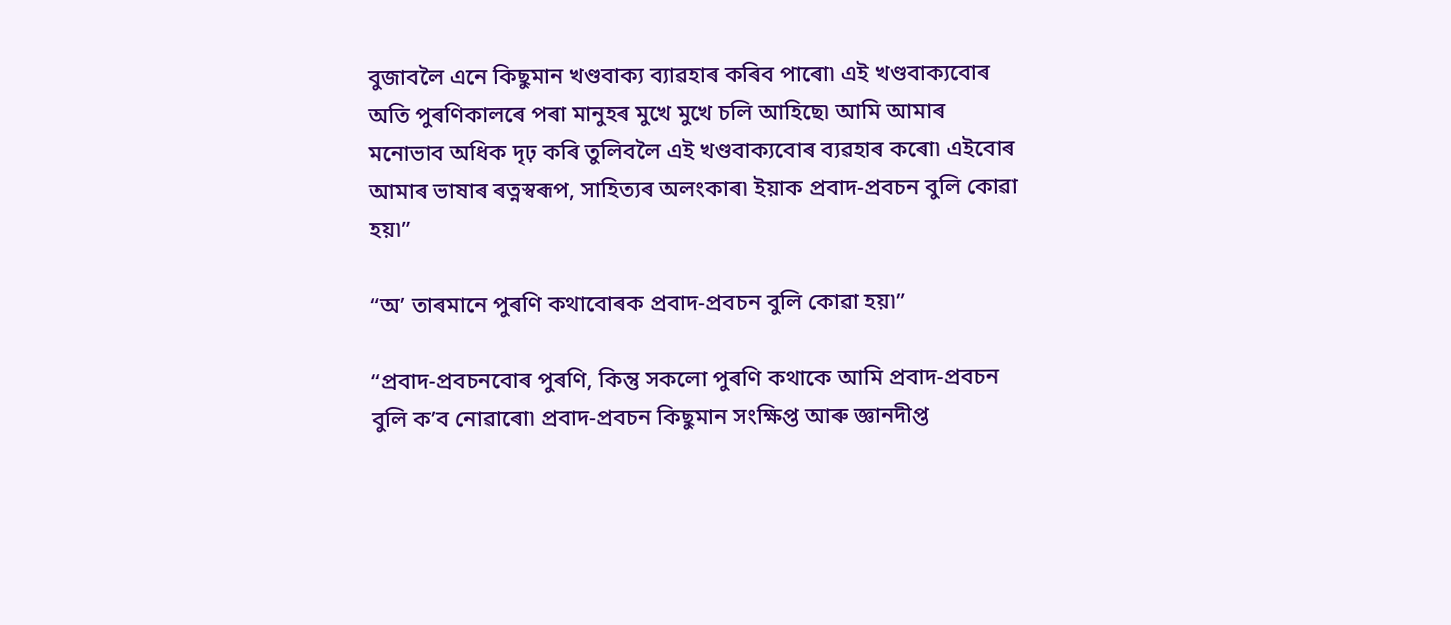বুজাবলৈ এনে কিছুমান খণ্ডবাক্য ব্যাৱহাৰ কৰিব পাৰো৷ এই খণ্ডবাক্যবোৰ অতি পুৰণিকালৰে পৰা মানুহৰ মুখে মুখে চলি আহিছে৷ আমি আমাৰ মনোভাব অধিক দৃঢ় কৰি তুলিবলৈ এই খণ্ডবাক্যবোৰ ব্যৱহাৰ কৰো৷ এইবোৰ আমাৰ ভাষাৰ ৰত্নস্বৰূপ, সাহিত্যৰ অলংকাৰ৷ ইয়াক প্রবাদ-প্রবচন বুলি কোৱা হয়৷”

“অ’ তাৰমানে পুৰণি কথাবোৰক প্ৰবাদ-প্রবচন বুলি কোৱা হয়৷”

“প্রবাদ-প্রবচনবোৰ পুৰণি, কিন্তু সকলো পুৰণি কথাকে আমি প্রবাদ-প্রবচন বুলি ক’ব নোৱাৰো৷ প্রবাদ-প্রবচন কিছুমান সংক্ষিপ্ত আৰু জ্ঞানদীপ্ত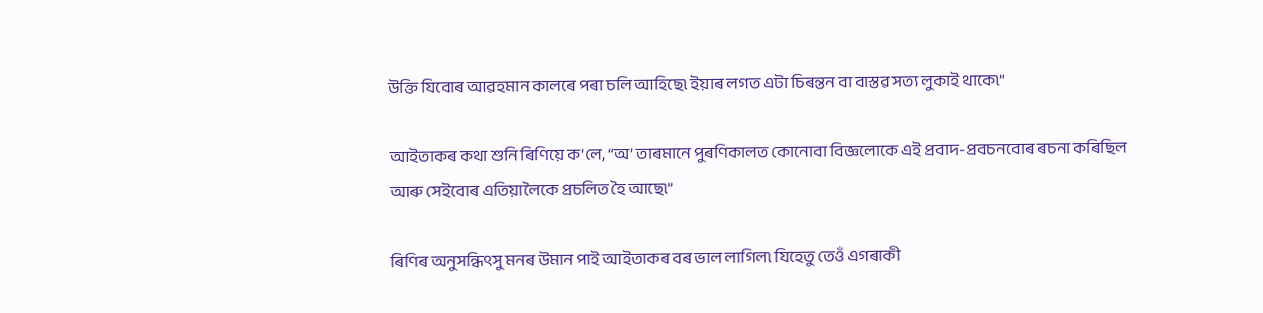উক্তি যিবোৰ আৱহমান কালৰে পৰা চলি আহিছে৷ ইয়াৰ লগত এটা চিৰন্তন বা বাস্তৱ সত্য লুকাই থাকে৷”

আইতাকৰ কথা শুনি ৰিণিয়ে ক’লে, “অ’ তাৰমানে পুৰণিকালত কোনোবা বিজ্ঞলোকে এই প্রবাদ-প্রবচনবোৰ ৰচনা কৰিছিল আৰু সেইবোৰ এতিয়ালৈকে প্ৰচলিত হৈ আছে৷”

ৰিণিৰ অনুসন্ধিৎসু মনৰ উমান পাই আইতাকৰ বৰ ভাল লাগিল৷ যিহেতু তেওঁ এগৰাকী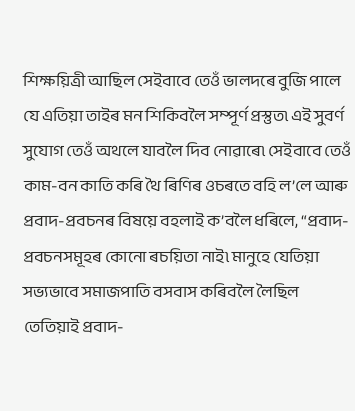শিক্ষয়িত্ৰী আছিল সেইবাবে তেওঁ ভালদৰে বুজি পালে যে এতিয়া তাইৰ মন শিকিবলৈ সম্পূর্ণ প্রস্তুত৷ এই সুবর্ণ সুযোগ তেওঁ অথলে যাবলৈ দিব নোৱাৰে৷ সেইবাবে তেওঁ কাম-বন কাতি কৰি থৈ ৰিণিৰ ওচৰতে বহি ল’লে আৰু প্ৰবাদ-প্রবচনৰ বিষয়ে বহলাই ক’বলৈ ধৰিলে, “প্রবাদ-প্রবচনসমূহৰ কোনো ৰচয়িতা নাই৷ মানুহে যেতিয়া সভ্যভাবে সমাজপাতি বসবাস কৰিবলৈ লৈছিল তেতিয়াই প্রবাদ-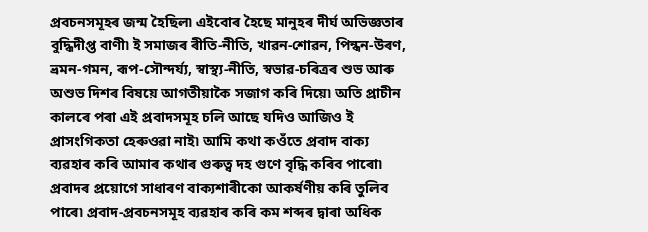প্রবচনসমূহৰ জন্ম হৈছিল৷ এইবোৰ হৈছে মানুহৰ দীৰ্ঘ অভিজ্ঞতাৰ বুদ্ধিদীপ্ত বাণী৷ ই সমাজৰ ৰীতি-নীতি, খাৱন-শোৱন, পিন্ধন-উৰণ, ভ্ৰমন-গমন, ৰূপ-সৌন্দৰ্য্য, স্বাস্থ্য-নীতি, স্বভাৱ-চৰিত্ৰৰ শুভ আৰু অশুভ দিশৰ বিষয়ে আগতীয়াকৈ সজাগ কৰি দিয়ে৷ অতি প্ৰাচীন কালৰে পৰা এই প্ৰবাদসমূহ চলি আছে যদিও আজিও ই প্ৰাসংগিকতা হেৰুওৱা নাই৷ আমি কথা কওঁতে প্রবাদ বাক্য ব্যৱহাৰ কৰি আমাৰ কথাৰ গুৰুত্ব দহ গুণে বৃদ্ধি কৰিব পাৰো৷ প্ৰবাদৰ প্ৰয়োগে সাধাৰণ বাক্যশাৰীকো আকর্ষণীয় কৰি তুলিব পাৰে৷ প্ৰবাদ-প্রবচনসমূহ ব্যৱহাৰ কৰি কম শব্দৰ দ্বাৰা অধিক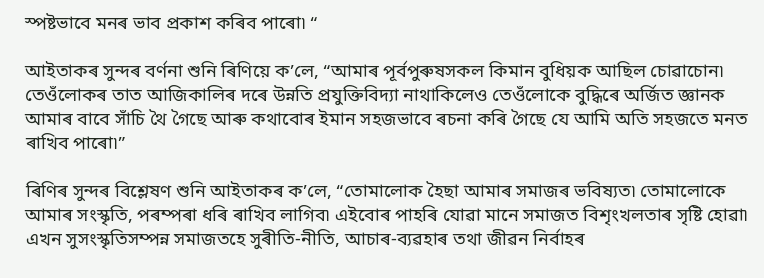স্পষ্টভাবে মনৰ ভাব প্ৰকাশ কৰিব পাৰো৷ “

আইতাকৰ সুন্দৰ বৰ্ণনা শুনি ৰিণিয়ে ক’লে, “আমাৰ পূৰ্বপুৰুষসকল কিমান বুধিয়ক আছিল চোৱাচোন৷ তেওঁলোকৰ তাত আজিকালিৰ দৰে উন্নতি প্ৰযুক্তিবিদ্যা নাথাকিলেও তেওঁলোকে বুদ্ধিৰে অৰ্জিত জ্ঞানক আমাৰ বাবে সাঁচি থৈ গৈছে আৰু কথাবোৰ ইমান সহজভাবে ৰচনা কৰি গৈছে যে আমি অতি সহজতে মনত ৰাখিব পাৰো৷”

ৰিণিৰ সুন্দৰ বিশ্লেষণ শুনি আইতাকৰ ক’লে, “তোমালোক হৈছা আমাৰ সমাজৰ ভবিষ্যত৷ তোমালোকে আমাৰ সংস্কৃতি, পৰম্পৰা ধৰি ৰাখিব লাগিব৷ এইবোৰ পাহৰি যোৱা মানে সমাজত বিশৃংখলতাৰ সৃষ্টি হোৱা৷ এখন সুসংস্কৃতিসম্পন্ন সমাজতহে সুৰীতি-নীতি, আচাৰ-ব্যৱহাৰ তথা জীৱন নিৰ্বাহৰ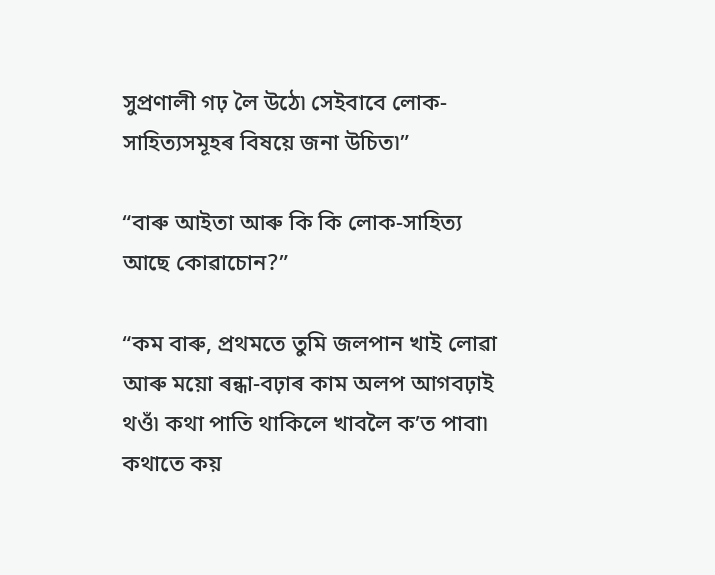সুপ্ৰণালী গঢ় লৈ উঠে৷ সেইবাবে লোক-সাহিত্যসমূহৰ বিষয়ে জনা উচিত৷”

“বাৰু আইতা আৰু কি কি লোক-সাহিত্য আছে কোৱাচোন?”

“কম বাৰু, প্ৰথমতে তুমি জলপান খাই লোৱা আৰু ময়ো ৰন্ধা-বঢ়াৰ কাম অলপ আগবঢ়াই থওঁ৷ কথা পাতি থাকিলে খাবলৈ ক’ত পাবা৷ কথাতে কয়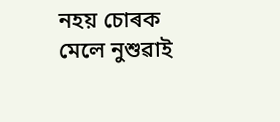নহয় চোৰক মেলে নুশুৱাই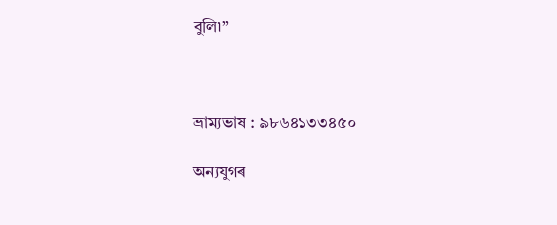বুলি৷”



ভ্ৰাম্যভাষ : ৯৮৬৪১৩৩৪৫০

অন্যযুগৰ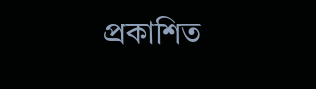প্ৰকাশিত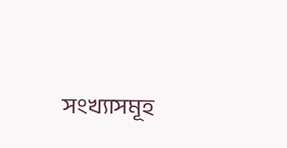সংখ্যাসমূহ